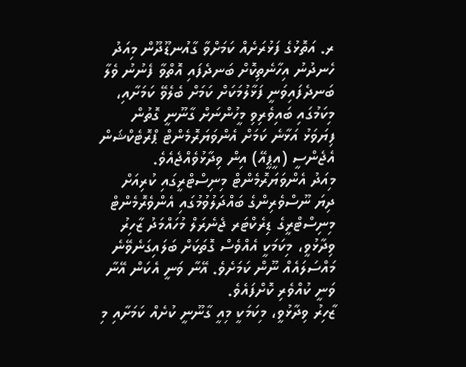ރ. އަތޮޅުގެ ފަޅުރަށެއް ކަމަށްވާ ގާއުނޑޫދޫން މިއަދު ހެނދުނު އިހާނެތިކޮށް ބަނދެފައި އޮތްވާ ފެނުނު ވެލާ ބަނދެފައިވަނީ ފަޅާލުމަކަށް ކަމަށް ބެލެވޭ ކަމަށާއި، މިކަމުގައި ބައިވެރިވި މީހުންނަށް ގާނޫނީ ގޮތުން ފިޔަވަޅު އަޅާނެ ކަމަށް އެންވަޔަރޮމެންޓް ޕްރޮޓެކްޝަން އެޖެންސީ (އީޕީއޭ) އިން ވިދާޅުވެއްޖެއެވެ.
މިއަދު އެންވަޔަރޮމެންޓް މިނިސްޓްރީގައި ކުރިއަށް ދިޔަ ނޫސްވެރިންގެ ބައްދަލުވުމުގައި އެންވެރޮމެންޓް މިނިސްޓްރީގެ ޑިރެކްޓަރ ޖެނެރަލް މުހައްމަދު ޒާހިރު ވިދާޅުވީ، މިކަމަކީ އެއްވެސް ގޮތަކަށް ބަލައިގަނެވޭނެ މައްސަލައެއް ނޫން ކަމަށެވެ. އޭނާ ވަނީ އެކަން އޭނާ ވަނީ ކުއްވެރި ކޮށްފައެވެ.
ޒާހިރު ވިދާޅުވީ، މިކަމަކީ މިއީ ގާނޫނީ ކުށެއް ކަމަށާއި މި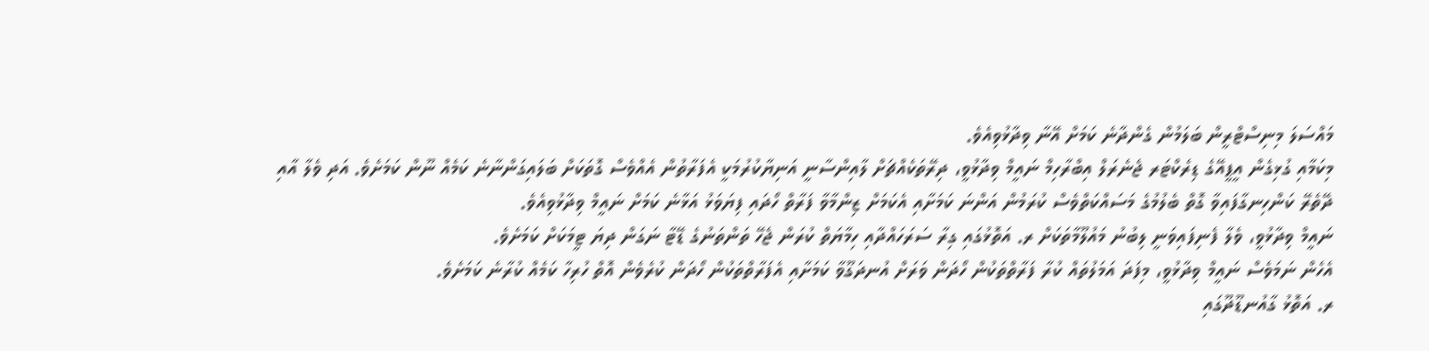މައްސަލަ މިނިސްޓްރީން ބަލަމުން ގެންދާނެ ކަމަށް އޭނާ ވިދާޅުވިއެވެ.
މިކަމާއި ގުޅިގެން އީޕީއޭގެ ޑިރެކްޓަރ ޖެނެރަލް އިބްރާހިމް ނައީމް ވިދާޅުވީ، ދިރޭތަކެއްޗަށް ލާއިންސާނީ އަނިޔާކުރުމަކީ އެފަރާތުން އެއްވެސް ގޮތަކަށް ބަލައިގަންނާނެ ކަމެއް ނޫން ކަމަށެވެ. އަދި ވެލާ އާއި ދޭތެރޭ ކަންހިނގާފައިވާ ގޮތް ބެލުމުގެ މަސައްކަތްވެސް ކުރަމުން އަންނަ ކަމަށާއި އެކަމަށް ޒިންމާވާ ފަރާތް ހޯދައި ފިޔަވަޅު އަޅާނެ ކަމަށް ނައީމް ވިދާޅުވިއެވެ.
ނައީމް ވިދާޅުވީ، ވެލާ ފެނިފައިވަނީ ލިބުނު މައުލޫމާތަކަށް ރ. އަތޮޅުގައި ގިރާ ސަރަހައްދާއި ހިމާޔަތް ކުރަން ޖެހޭ ތަންތަނުގެ ޑޭޓާ ނަގަން ދިޔަ ޓީމަކަށް ކަމަށެވެ.
އެހެން ނަމަވެސް ނައީމް ވިދާޅުވީ، މިފަދަ އަމަލުތައް ކުރާ ފަރާތްތަކުން ހޯދަން ވަރަށް އުނދަގޫވާ ކަމަށާއި އެފަރާތްތަކުން ހޯދަން ކުރެވެން އޮތް ހުރިހާ ކަމެއް ކުރާނެ ކަމަށެވެ.
ރ. އަތޮޅު ގާއުނޑޫދޫގައި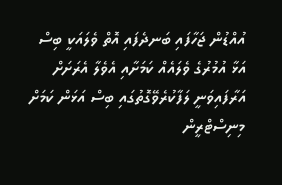އުއްޑުން ޖަހާފައި ބަނދެފައި އޮތް ވެލައަކީ ބިސް އަޅާ އުމުރުގެ ވެލައެއް ކަމަށާއި އެވެލާ އެރަށަށް އަރާފައިވަނީ ލަފާކުރެވޭގޮތުގައި ބިސް އަޅަން ކަމަށް މިނިސްޓްރީން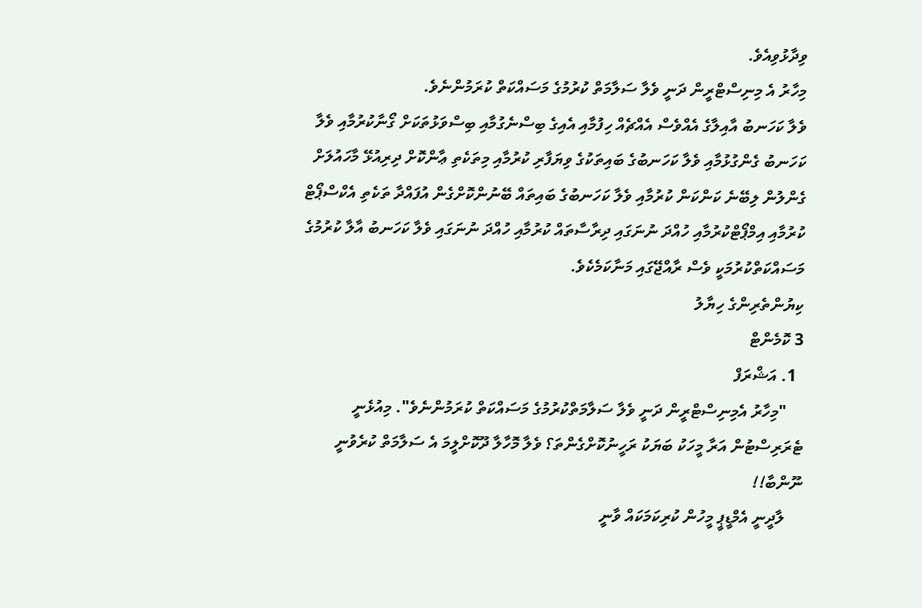ވިދާޅުވިއެވެ.
މިހާރު އެ މިނިސްޓްރީން ދަނީ ވެލާ ސަލާމަތް ކުރުމުގެ މަސައްކަތް ކުރަމުންނެވެ.
ވެލާ ކަހަނބު އާއިލާގެ އެއްވެސް އެއްޗެއް ހިފުމާއި އެއިގެ ބިސްނެގުމާއި ބިސްވަޅުތަކަށް ގޯނާކުރުމާއި ވެލާ ކަހަނބު ގެންގުޅުމާއި ވެލާ ކަހަނބުގެ ބައިތަކުގެ ވިޔަފާރި ކުރުމާއި މިތަކެތި ޢާންކޮށް ދިރިއުޅޭ މާހައުލަށް ގެންލުން ލިބޭނެ ކަންކަން ކުރުމާއި ވެލާ ކަހަނބުގެ ބައިތައް ބޭނުންކޮށްގެން އުފައްދާ ތަކެތި އެކްސްޕޯޓް ކުރުމާއި އިމްޕޯޓްކުރުމާއި ހުއްދަ ނުނަގައި ދިރާސާތައް ކުރުމާއި ހުއްދަ ނުނަގައި ވެލާ ކަހަނބު އާލާ ކުރުމުގެ މަސައްކަތްކުރުމަކީ ވެސް ރާއްޖޭގައި މަނާކަމެކެވެ.
ކިޔުންތެރިންގެ ހިޔާލު
3 ކޮމެންޓް
  1. އަޝްރަފް
    "މިހާރު އެމިނިސްޓްރީން ދަނީ ވެލާ ސަލާމަތްކުރުމުގެ މަސައްކަތް ކުރަމުންނެވެ". މިއުޅެނީ ޓެރަރިސްޓުން އަރާ މީހަކު ބަޔަކު ރަހީނުކޮށްގެންތަ؟ ވެލާ މޮހާލާ ދޫކޮށްލީމަ އެ ސަލާމަތް ކުރެވުނީ ނޫންބާ!!
    ލާދީނީ އެމްޑީޕީ މީހުން ކުރިކަމަކައް ވާނީ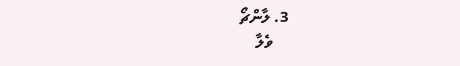3. ލާންޗޯ
    ވެލާ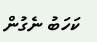ކަހަބު ނެގުން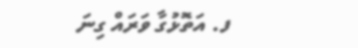ފ. އަތޮޅުގާ ވަރައް ގިނަ